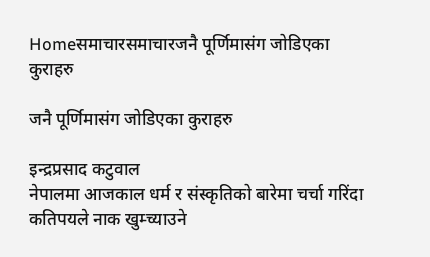Homeसमाचारसमाचारजनै पूर्णिमासंग जोडिएका कुराहरु

जनै पूर्णिमासंग जोडिएका कुराहरु

इन्द्रप्रसाद कटुवाल
नेपालमा आजकाल धर्म र संस्कृतिको बारेमा चर्चा गरिंदा कतिपयले नाक खुम्च्याउने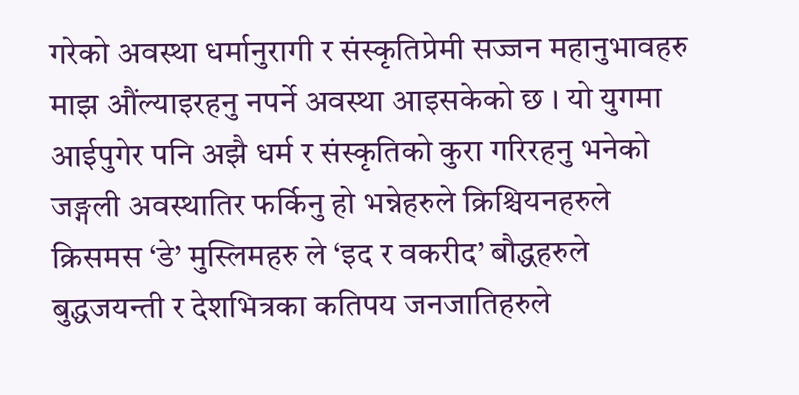गरेको अवस्था धर्मानुरागी र संस्कृतिप्रेमी सज्जन महानुभावहरु माझ औंल्याइरहनु नपर्ने अवस्था आइसकेको छ । यो युगमा आईपुगेर पनि अझै धर्म र संस्कृतिको कुरा गरिरहनु भनेको जङ्गली अवस्थातिर फर्किनु हो भन्नेहरुले क्रिश्चियनहरुले क्रिसमस ‘डे’ मुस्लिमहरु ले ‘इद र वकरीद’ बौद्धहरुले बुद्धजयन्ती र देशभित्रका कतिपय जनजातिहरुले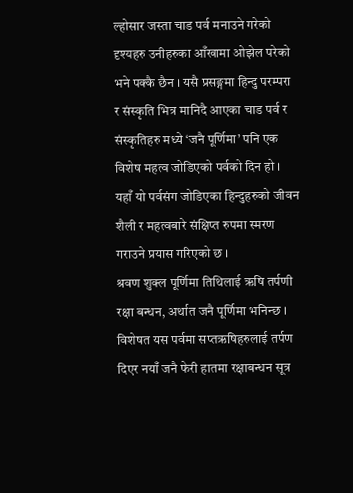ल्होसार जस्ता चाड पर्व मनाउने गरेको दृश्यहरु उनीहरुका आँखामा ओझेल परेको भने पक्कै छैन । यसै प्रसङ्गमा हिन्दु परम्परा र संस्कृति भित्र मानिदै आएका चाड पर्व र संस्कृतिहरु मध्ये ‘जनै पूर्णिमा’ पनि एक विशेष महत्व जोडिएको पर्वको दिन हो । यहाँ यो पर्वसंग जोडिएका हिन्दुहरुको जीवन शैली र महत्वबारे संक्षिप्त रुपमा स्मरण गराउने प्रयास गरिएको छ ।
श्रवण शुक्ल पूर्णिमा तिथिलाई ऋषि तर्पणी रक्षा बन्धन, अर्थात जनै पूर्णिमा भनिन्छ । विशेषत यस पर्वमा सप्तऋषिहरुलाई तर्पण दिएर नयाँ जनै फेरी हातमा रक्षाबन्धन सूत्र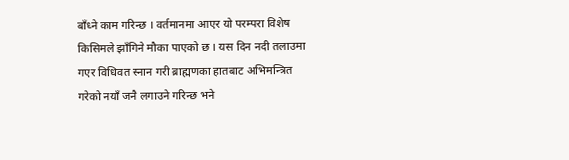बाँध्ने काम गरिन्छ । वर्तमानमा आएर यो परम्परा विशेष किसिमले झाँगिने मौका पाएको छ । यस दिन नदी तलाउमा गएर विधिवत स्नान गरी ब्राह्मणका हातबाट अभिमन्त्रित गरेको नयाँ जनै लगाउने गरिन्छ भने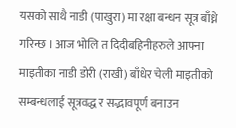यसको साथै नाडी (पाखुरा) मा रक्षा बन्धन सूत्र बाँध्ने गरिन्छ । आज भोलि त दिदीबहिनीहरुले आफ्ना माइतीका नाडी डोरी (राखी) बाँधेर चेली माइतीको सम्बन्धलाई सूत्रवद्ध र सद्भावपूर्ण बनाउन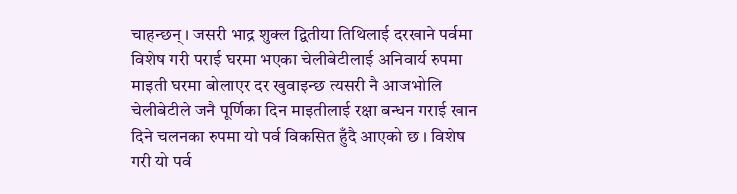चाहन्छन् । जसरी भाद्र शुक्ल द्वितीया तिथिलाई दरखाने पर्वमा विशेष गरी पराई घरमा भएका चेलीबेटीलाई अनिवार्य रुपमा माइती घरमा बोलाएर दर खुवाइन्छ त्यसरी नै आजभोलि चेलीबेटीले जनै पूर्णिका दिन माइतीलाई रक्षा बन्धन गराई खान दिने चलनका रुपमा यो पर्व विकसित हुँदै आएको छ । विशेष गरी यो पर्व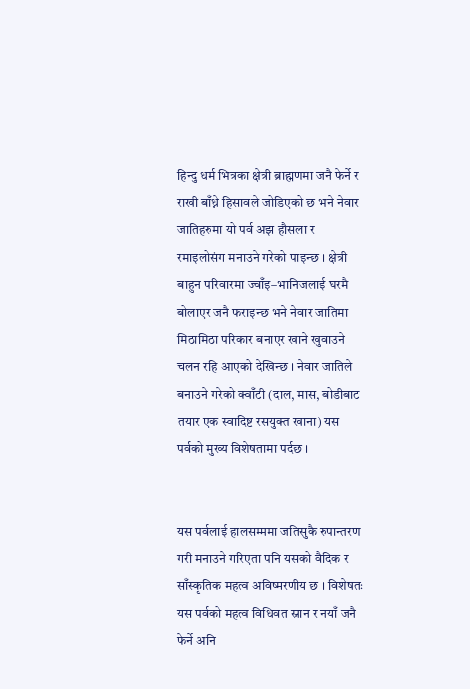हिन्दु धर्म भित्रका क्षेत्री ब्राह्मणमा जनै फेर्ने र राखी बाँध्ने हिसावले जोडिएको छ भने नेवार जातिहरुमा यो पर्व अझ हौसला र रमाइलोसंग मनाउने गरेको पाइन्छ । क्षेत्री बाहुन परिवारमा ज्वाँइ–भानिजलाई घरमै बोलाएर जनै फराइन्छ भने नेवार जातिमा मिठामिठा परिकार बनाएर खाने खुवाउने चलन रहि आएको देखिन्छ । नेवार जातिले बनाउने गरेको क्वाँटी (दाल, मास, बोडीबाट तयार एक स्वादिष्ट रसयुक्त खाना) यस पर्वको मुख्य विशेषतामा पर्दछ ।


यस पर्वलाई हालसम्ममा जतिसुकै रुपान्तरण गरी मनाउने गरिएता पनि यसको वैदिक र साँस्कृतिक महत्व अविष्मरणीय छ । विशेषतः यस पर्वको महत्व विधिवत स्नान र नयाँ जनै फेर्ने अनि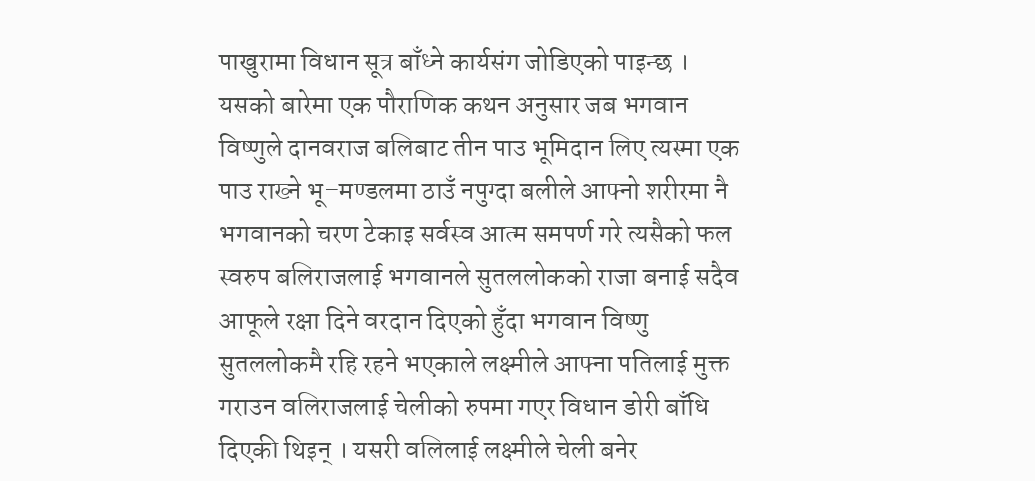पाखुरामा विधान सूत्र बाँध्ने कार्यसंग जोडिएको पाइन्छ । यसको बारेमा एक पौराणिक कथन अनुसार जब भगवान विष्णुले दानवराज बलिबाट तीन पाउ भूमिदान लिए त्यस्मा एक पाउ राख्ने भू–मण्डलमा ठाउँ नपुग्दा बलीले आफ्नो शरीरमा नै भगवानको चरण टेकाइ सर्वस्व आत्म समपर्ण गरे त्यसैको फल स्वरुप बलिराजलाई भगवानले सुतललोकको राजा बनाई सदैव आफूले रक्षा दिने वरदान दिएको हुँदा भगवान विष्णु सुतललोकमै रहि रहने भएकाले लक्ष्मीले आफ्ना पतिलाई मुक्त गराउन वलिराजलाई चेलीको रुपमा गएर विधान डोरी बाँधि दिएकी थिइन् । यसरी वलिलाई लक्ष्मीले चेली बनेर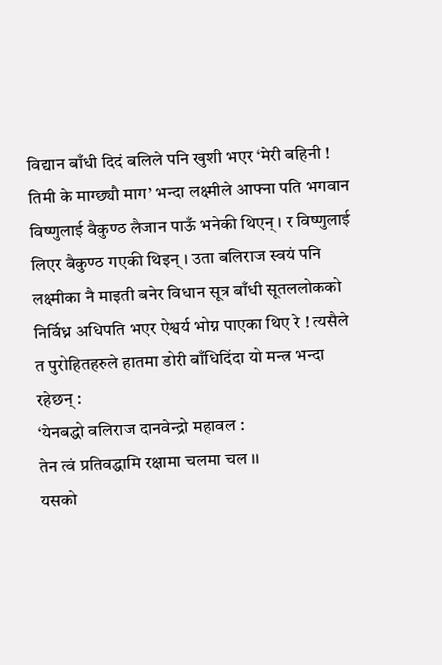विद्यान बाँधी दिदं बलिले पनि खुशी भएर ‘मेरी बहिनी ! तिमी के माग्छ्यौ माग’ भन्दा लक्ष्मीले आफ्ना पति भगवान विष्णुलाई वैकुण्ठ लैजान पाऊँ भनेकी थिएन् । र विष्णुलाई लिएर बैकुण्ठ गएकी थिइन् । उता बलिराज स्वयं पनि लक्ष्मीका नै माइती बनेर विधान सूत्र बाँधी सूतललोकको निर्विध्न अधिपति भएर ऐश्वर्य भोग्न पाएका थिए रे ! त्यसैले त पुरोहितहरुले हातमा डोरी बाँधिदिंदा यो मन्त्र भन्दा रहेछन् :
‘येनबद्धो वलिराज दानवेन्द्रो महावल :
तेन त्वं प्रतिवद्धामि रक्षामा चलमा चल ।।
यसको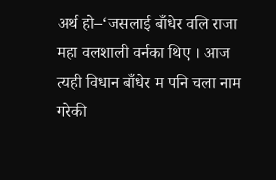अर्थ हो–‘जसलाई बाँधेर वलि राजा महा वलशाली वर्नका थिए । आज त्यही विधान बाँधेर म पनि चला नाम गरेकी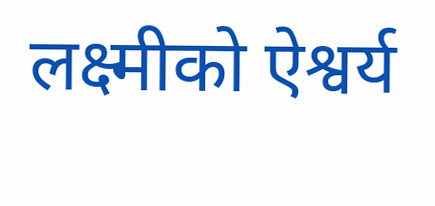लक्ष्मीको ऐश्वर्य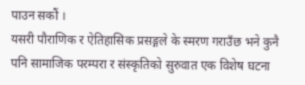पाउन सकौं ।
यसरी पौराणिक र ऐतिहासिक प्रसङ्गले के स्मरण गराउँछ भने कुनै पनि सामाजिक परम्परा र संस्कृतिको सुरुवात एक विशेष घटना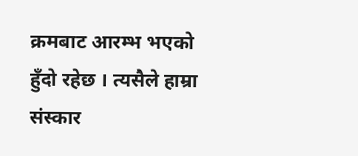क्रमबाट आरम्भ भएको हुँदो रहेछ । त्यसैले हाम्रा संस्कार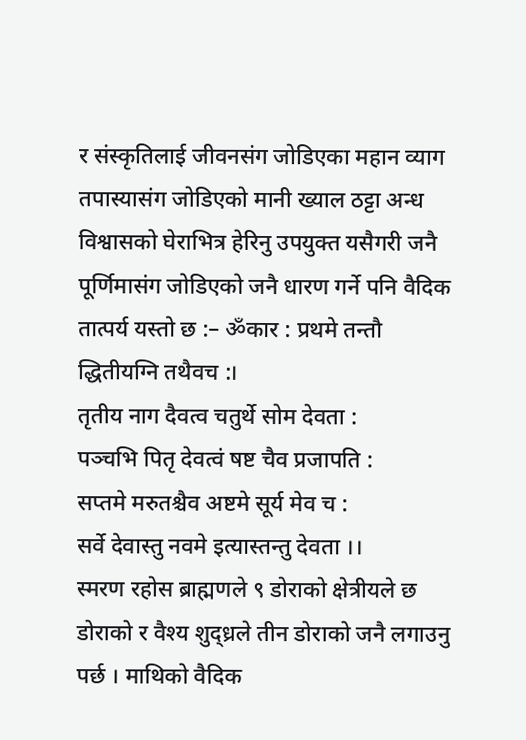र संस्कृतिलाई जीवनसंग जोडिएका महान व्याग तपास्यासंग जोडिएको मानी ख्याल ठट्टा अन्ध विश्वासको घेराभित्र हेरिनु उपयुक्त यसैगरी जनै पूर्णिमासंग जोडिएको जनै धारण गर्ने पनि वैदिक तात्पर्य यस्तो छ :– ॐकार : प्रथमे तन्तौ द्धितीयग्नि तथैवच :।
तृतीय नाग दैवत्व चतुर्थे सोम देवता :
पञ्चभि पितृ देवत्वं षष्ट चैव प्रजापति :
सप्तमे मरुतश्चैव अष्टमे सूर्य मेव च :
सर्वे देवास्तु नवमे इत्यास्तन्तु देवता ।।
स्मरण रहोस ब्राह्मणले ९ डोराको क्षेत्रीयले छ डोराको र वैश्य शुद्ध्रले तीन डोराको जनै लगाउनु पर्छ । माथिको वैदिक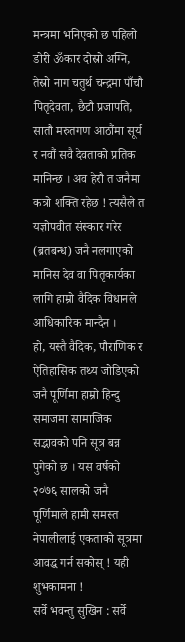मन्त्रमा भनिएको छ पहिलो डोरी ॐकार दोस्रो अग्नि, तेस्रो नाग चतुर्थ चन्द्रमा पाँचौ पितृदेवता, छैटौ प्रजापति, सातौ मरुतगण आठौंमा सूर्य र नवौं सवै देवताको प्रतिक मानिन्छ । अव हेरौ त जनैमा कत्रो शक्ति रहेछ ! त्यसैले त यज्ञोपवीत संस्कार गरेर (ब्रतबन्ध) जनै नलगाएको मानिस देव वा पितृकार्यका लागि हाम्रो वैदिक विधानले आधिकारिक मान्दैन ।
हो, यस्तै वैदिक, पौराणिक र ऐतिहासिक तथ्य जोडिएको जनै पूर्णिमा हाम्रो हिन्दु समाजमा सामाजिक सद्भावको पनि सूत्र बन्न पुगेको छ । यस वर्षको २०७६ सालको जनै पूर्णिमाले हामी समस्त नेपालीलाई एकताको सूत्रमा आवद्ध गर्न सकोस् ! यही शुभकामना !
सर्वे भवन्तु सुखिन : सर्वे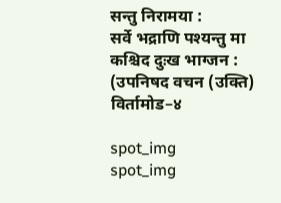सन्तु निरामया :
सर्वे भद्राणि पश्यन्तु मा कश्चिद दुःख भाग्जन : (उपनिषद वचन (उक्ति) विर्तामोड–४

spot_img
spot_img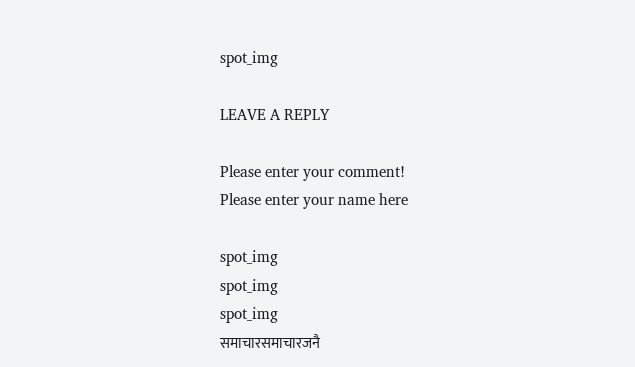spot_img

LEAVE A REPLY

Please enter your comment!
Please enter your name here

spot_img
spot_img
spot_img
समाचारसमाचारजनै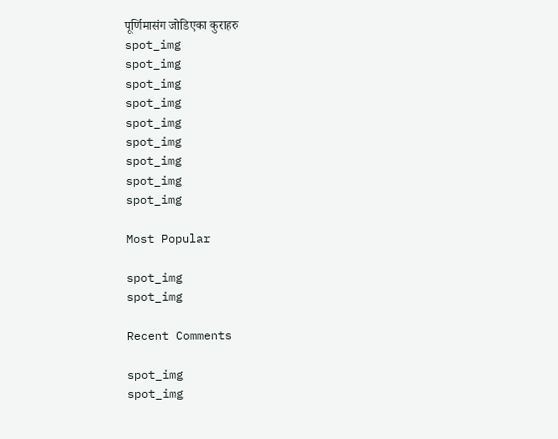पूर्णिमासंग जोडिएका कुराहरु
spot_img
spot_img
spot_img
spot_img
spot_img
spot_img
spot_img
spot_img
spot_img

Most Popular

spot_img
spot_img

Recent Comments

spot_img
spot_img